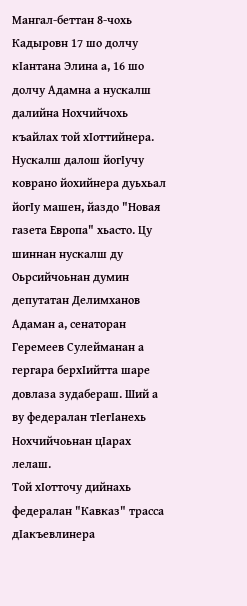Мангал-беттан 8-чохь Кадыровн 17 шо долчу кIантана Элина а, 16 шо долчу Адамна а нускалш далийна Нохчийчохь къайлах той хIоттийнера. Нускалш далош йогIучу коврано йохийнера дуьхьал йогIу машен, йаздо "Новая газета Европа" хьасто. Цу шиннан нускалш ду Оьрсийчоьнан думин депутатан Делимханов Адаман а, сенаторан Геремеев Сулейманан а гергара берхIийтта шаре довлаза зудабераш. Ший а ву федералан тIегIанехь Нохчийчоьнан цIарах лелаш.
Той хIотточу дийнахь федералан "Кавказ" трасса дIакъевлинера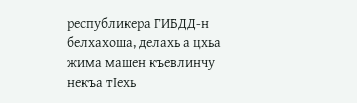республикера ГИБДД-н белхахоша, делахь а цхьа жима машен къевлинчу некъа тIехь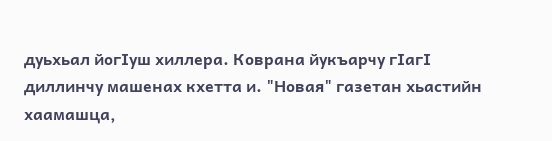дуьхьал йогIуш хиллера. Коврана йукъарчу гIагI диллинчу машенах кхетта и. "Новая" газетан хьастийн хаамашца,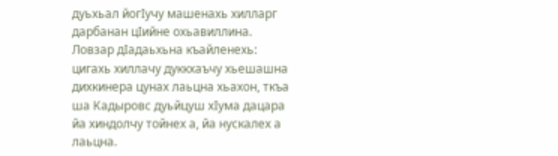дуьхьал йогIучу машенахь хилларг дарбанан цIийне охьавиллина. Ловзар дIадаьхьна къайленехь: цигахь хиллачу дуккхаъчу хьешашна дихкинера цунах лаьцна хьахон, ткъа ша Кадыровс дуьйцуш хIума дацара йа хиндолчу тойнех а, йа нускалех а лаьцна.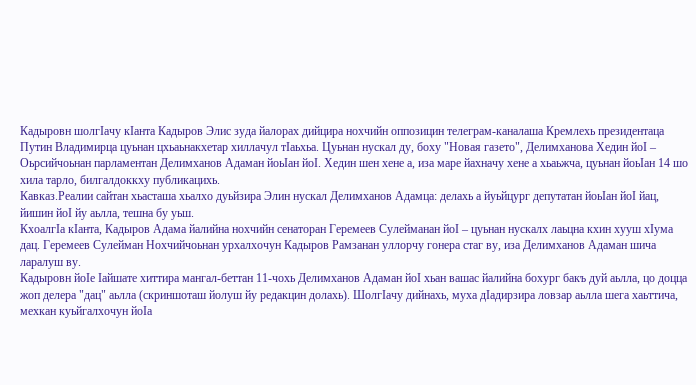Кадыровн шолгIачу кIанта Кадыров Элис зуда йалорах дийцира нохчийн оппозицин телеграм-каналаша Кремлехь президентаца Путин Владимирца цуьнан цхьаьнакхетар хиллачул тIаьхьа. Цуьнан нускал ду, боху "Новая газето", Делимханова Хедин йоI – Оьрсийчоьнан парламентан Делимханов Адаман йоьIан йоI. Хедин шен хене а, иза маре йахначу хене а хьаьжча, цуьнан йоьIан 14 шо хила тарло, билгалдоккху публикацихь.
Кавказ.Реалии сайтан хьасташа хьалхо дуьйзира Элин нускал Делимханов Адамца: делахь а йуьйцург депутатан йоьIан йоI йац, йишин йоI йу аьлла, тешна бу уьш.
КхоалгIа кIанта, Кадыров Адама йалийна нохчийн сенаторан Геремеев Сулейманан йоI – цуьнан нускалх лаьцна кхин хууш хIума дац. Геремеев Сулейман Нохчийчоьнан урхалхочун Кадыров Рамзанан уллорчу гонера стаг ву, иза Делимханов Адаман шича ларалуш ву.
Кадыровн йоIе Iайшате хиттира мангал-беттан 11-чохь Делимханов Адаман йоI хьан вашас йалийна бохург бакъ дуй аьлла, цо доцца жоп делера "дац" аьлла (скриншоташ йолуш йу редакцин долахь). ШолгIачу дийнахь, муха дIадирзира ловзар аьлла шега хаьттича, мехкан куьйгалхочун йоIа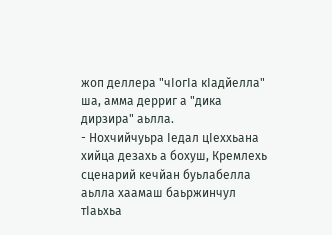жоп деллера "чIогIа кIадйелла" ша, амма дерриг а "дика дирзира" аьлла.
- Нохчийчуьра Iедал цIеххьана хийца дезахь а бохуш, Кремлехь сценарий кечйан буьлабелла аьлла хаамаш баьржинчул тIаьхьа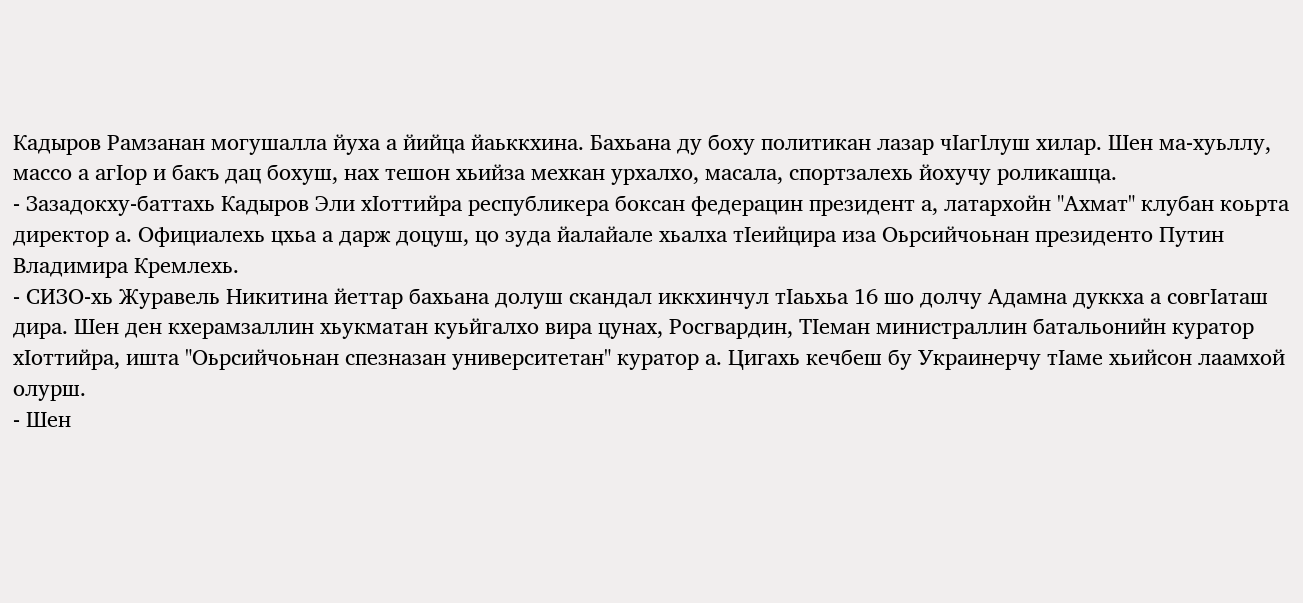Кадыров Рамзанан могушалла йуха а йийца йаьккхина. Бахьана ду боху политикан лазар чIагIлуш хилар. Шен ма-хуьллу, массо а агIор и бакъ дац бохуш, нах тешон хьийза мехкан урхалхо, масала, спортзалехь йохучу роликашца.
- Зазадокху-баттахь Кадыров Эли хIоттийра республикера боксан федерацин президент а, латархойн "Ахмат" клубан коьрта директор а. Официалехь цхьа а дарж доцуш, цо зуда йалайале хьалха тIеийцира иза Оьрсийчоьнан президенто Путин Владимира Кремлехь.
- СИЗО-хь Журавель Никитина йеттар бахьана долуш скандал иккхинчул тIаьхьа 16 шо долчу Адамна дуккха а совгIаташ дира. Шен ден кхерамзаллин хьукматан куьйгалхо вира цунах, Росгвардин, ТIеман министраллин батальонийн куратор хIоттийра, ишта "Оьрсийчоьнан спезназан университетан" куратор а. Цигахь кечбеш бу Украинерчу тIаме хьийсон лаамхой олурш.
- Шен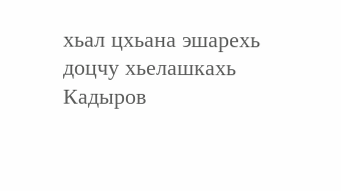хьал цхьана эшарехь доцчу хьелашкахь Кадыров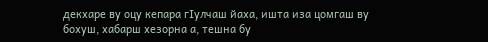декхаре ву оцу кепара гIулчаш йаха, ишта иза цомгаш ву бохуш, хабарш хезорна а, тешна бу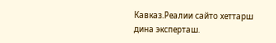Кавказ.Реалии сайто хеттарш дина эксперташ.